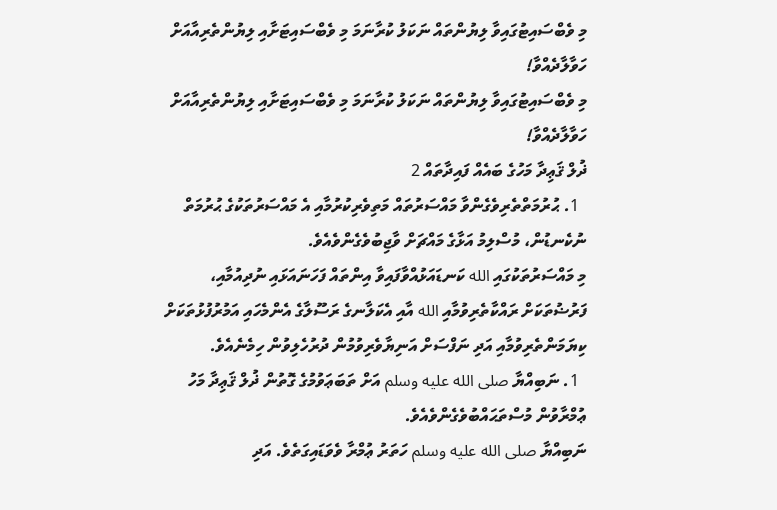މި ވެބްސައިޓުގައިވާ ލިޔުންތައް ނަކަލު ކުރާނަމަ މި ވެބްސައިޓަށާއި ލިޔުންތެރިއާއަށް ހަވާލާދެއްވާ!
މި ވެބްސައިޓުގައިވާ ލިޔުންތައް ނަކަލު ކުރާނަމަ މި ވެބްސައިޓަށާއި ލިޔުންތެރިއާއަށް ހަވާލާދެއްވާ!
ޛުލް ޤަޢިދާ މަހުގެ ބައެއް ފައިދާތައް 2
  1. ޙުރުމަތްތެރިވެގެންވާ މައްސަރުތައް މަތިވެރިކުރުމާއި އެ މައްސަރުތަކުގެ ޙުރުމަތް ނުކެނޑުން، މުސްލިމު އަޅާގެ މައްޗަށް ވާޖިބުވެގެންވެއެވެ.
މި މައްސަރުތަކުގައި الله ކަނޑައަޅުއްވާފައިވާ އިންތައް ފަހަނައަޅައި ނުދިއުމާއި، ފަރުޟުތަކަށް ރައްކާތެރިވުމާއި الله އާއި އެކަލާނގެ ރަސޫލާގެ އެންމެހައި އަމުރުފުޅުތަކަށް ކިޔަމަންތެރިވުމާއި އަދި ނަފްސަށް އަނިޔާވެރިވުމުން ދުރުހެލިވުން ހިމެނެއެވެ.
  1. ނަބިއްޔާ صلى الله عليه وسلم އަށް ތަބަޢަވުމުގެ ގޮތުން ޛުލް ޤަޢިދާ މަހު ޢުމްރާވުން މުސްތަޙައްބުވެގެންވެއެވެ.
ނަބިއްޔާ صلى الله عليه وسلم ހަތަރު ޢުމްރާ ވެވަޑައިގަތެވެ. އަދި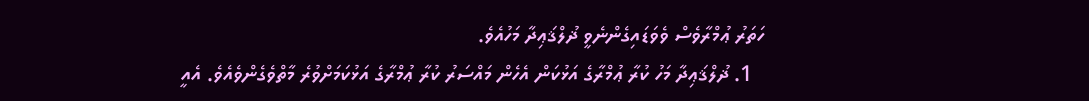ހަތަރު ޢުމްރާވެސް ވެވަޑައިގެންނެވީ ޛުލްޤަޢިދާ މަހުއެވެ.
  1. ޛުލްޤަޢިދާ މަހު ކުރާ ޢުމްރާގެ އަޅުކަން އެހެން މައްސަރު ކުރާ ޢުމްރާގެ އަޅުކަމަށްވުރެ މާތްވެގެންވެއެވެ. އެއީ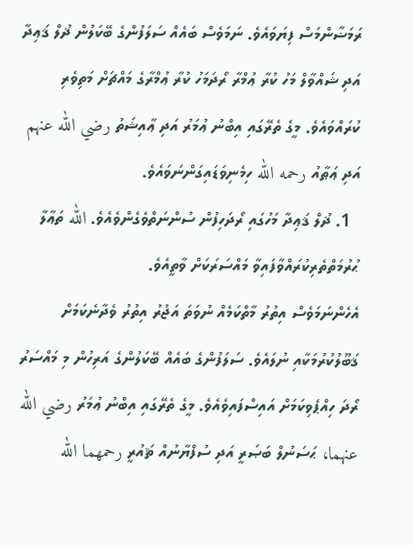ރަމަޟާންމަސް ފިޔަވައެވެ. ނަމަވެސް ބައެއް ސަލަފުންގެ ބޭކަލުން ޛުލް ޤަޢިދާ އަދި ޝައްވާލް މަހު ކުރާ ޢުމްރާ ރޯދަމަހު ކުރާ ޢުމްރާގެ މައްޗަށް މަތިވެރި ކުރައްވައެވެ. މީގެ ތެރޭގައި އިބްނު ޢުމަރު އަދި ޢާއިޝަތު رضي الله عنهم އަދި ޢަޠާއު رحمه الله ހިމެނިވަޑައިގަންނަވައެވެ.
  1. ޛުލް ޤަޢިދާ މަހުގައި ރޯދަހިފުން ސުންނަތްވެގެންވެއެވެ. الله ތަޢާލާ ޙުރުމަތްތެރިކުރައްވާފައިވާ މައްސަރަކަށް ވާތީއެވެ.
އެހެންނަމަވެސް އިތުރު މާތްކަމެއް ނުވަތަ އަޖުރު އިތުރު ވެދާނެކަމަށް ޤަބޫލުކުރުމަކާއި ނުލައެވެ. ސަލަފުންގެ ބައެއް ބޭކަލުންގެ އަރިހުން މި މައްސަރު ރޯދަ ހިއްޕެވިކަމަށް އައިސްފައިވެއެވެ. މީގެ ތެރޭގައި އިބްނު ޢުމަރު رضي الله عنهما، ޙަސަނުލް ބަޞަރީ އަދި ސުފްޔާނުއް ޘައުރީ رحمهما الله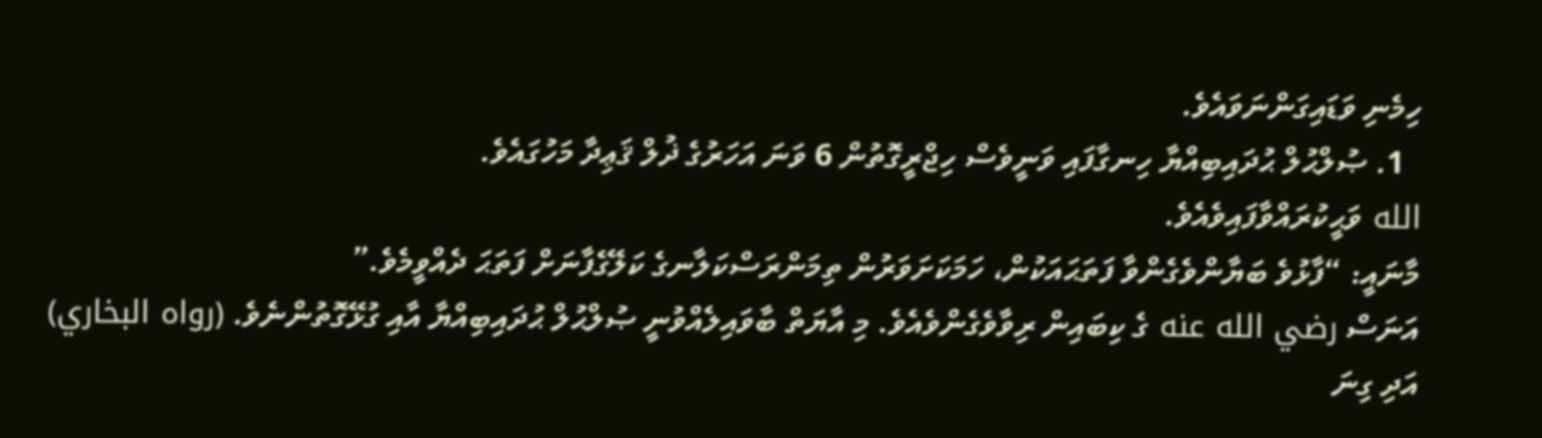ހިމެނި ވަޑައިގަންނަވައެވެ.
  1. ޞުލްޙުލް ޙުދައިބިއްޔާ ހިނގާފައި ވަނީވެސް ހިޖްރީގޮތުން 6 ވަނަ އަހަރުގެ ޛުލް ޤަޢިދާ މަހުގައެވެ.
الله ވަޙީކުރައްވާފައިވެއެވެ.
މާނައީ: “ފާޅުވެ ބަޔާންވެގެންވާ ފަތަޙައަކުން، ހަމަކަށަވަރުން ތިމަންރަސްކަލާނގެ ކަލޭގެފާނަށް ފަތަޙަ ދެއްވީމެވެ.”
އަނަސް رضي الله عنه ގެ ކިބައިން ރިވާވެގެންވެއެވެ. މި އާޔަތް ބާވައިލެއްވުނީ ޞުލްޙުލް ޙުދައިބިއްޔާ އާއި ގުޅޭގޮތުންނެވެ. (رواه البخاري) އަދި ގިނަ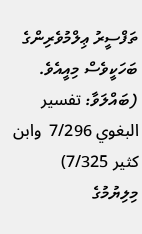ތަފްސީރު ޢިލްމުވެރިންގެ ބަހަކީވެސް މިއީއެވެ. (ބައްލަވާ: تفسير البغوي 7/296  وابن كثير 7/325)
މިލިޔުމުގެ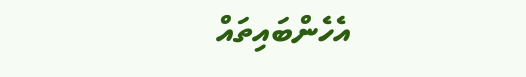އެހެންބައިތައް